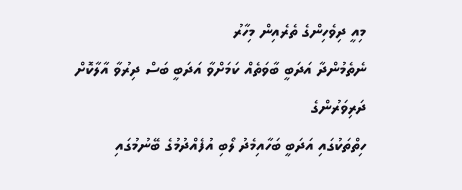މިއީ ދިވެހިންގެ ތެރެއިން މިހާރު
ނެތެމުންދާ އަދަބީ ބާވަތެއް ކަމަށްވާ އަދަބީ ބަސް ދިރުވާ އާލާކޮށް ދަރިވަރުންގެ
ހިތްތަކުގައި އަދަބީ ބަހާއިމެދު ލޯބި އުފެއްދުމުގެ ބޭނުމުގައި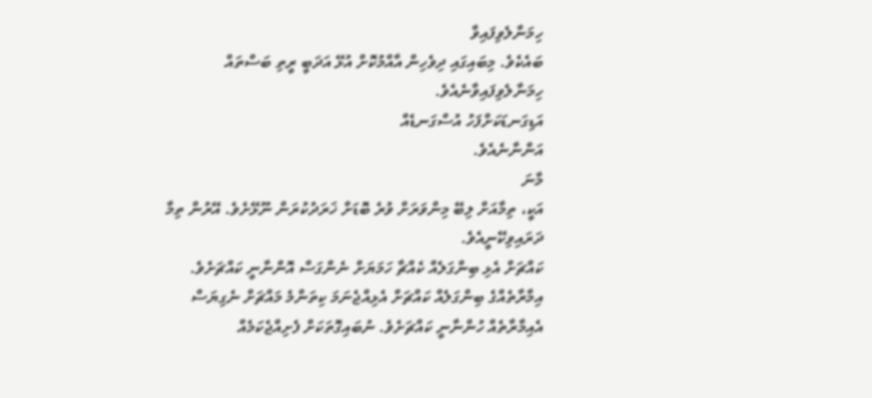ހިމަނާލެވިފައިވާ
ބައެކެވެ. މިބައިގައި ދިވެހިން އާއްމުކޮށް އުޅޭ އަދަބީ ރީތި ބަސްތައް
ހިމަނާލެވިފައިވާނެއެވެ.
އަޑިގަނޑަކަށްފަހު އުސްގަނޑެއް
އަންނާނެއެވެ.
މާނަ
އަކީ، ތިމާއަށް ލިބޭ މިންވަރަށް ވުރެ ބޮޑަށް ޚަރަދުކުރަން ނޫޅޭށެވެ. އޭރުން ތިމާ
ދަރައިވިކޭނީއެވެ.
ކައްޗަށް އެޅި ބިންގަލެއް ކެއްޗާ ހަމަޔަށް ނެންގަސް އޮންނާނީ ކައްޗަށެވެ.
އިމާރާތެއްގެ ބިންގަލެއް ކައްޗަށް އެޅިއްޖެނަމަ ކިތަންމެ މައްޗަށް ނެގިޔަސް
އެއިމާރާތެއް ހުންނާނީ ކައްޗަށެވެ. ނުބައިގޮތަކަށް ފެށިއްޖެކަމެއް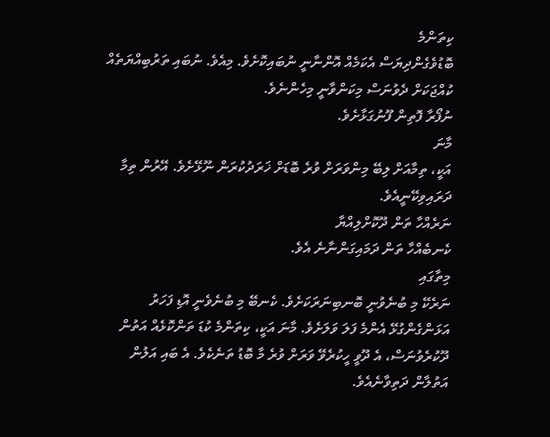ކިތަންމެ
ބޮޑުވެގެންދިޔަސް އެކަމެއް އޮންނާނީ ނުބައިކޮށެވެ. މިއެވެ. ނުބައި ތަރުބިއްޔަތެއް
ކުއްޖަކަށް ދެވުނަސް މިކަންވާނީ މިހެންނެވެ.
ނުފޯރާ ފޮތިން ފޫނުގަޅާށެވެ.
މާނަ
އަކީ، ތިމާއަށް ލިބޭ މިންވަރަށް ވުރެ ބޮޑަށް ޚަރަދުކުރަން ނޫޅޭށެވެ. އޭރުން ތިމާ
ދަރައިވިކޭނީއެވެ.
ނަރެއްހާ ތަން ދޫކޮށްލިއްޔާ
ކެނބެއްހާ ތަން ދަމައިގަންނާނެ އެވެ.
މިތާގައި
ނަރެކޭ މި ބުނެވުނީ ބޮނބިނަރަކަށެވެ. ކެނބޭ މި ބުނެވެނީ އޮޑި ފަހަރު
އަޅަންގެންގުޅޭ އެންމެ ފަލަ ވަލަށެވެ. މާނަ އަކީ، ކިތަންމެ ކުޑަ ތަންކޮޅެއް އަތުން
ދޫކުރެވުނަސް، އެ ދޫވީ ހީކުރެވޭ ވަރަށް ވުރެ މާ ބޮޑު ތަނެކެވެ. އެ ބައި އަލުން
އަތުލާން ދަތިވާނެއެވެ.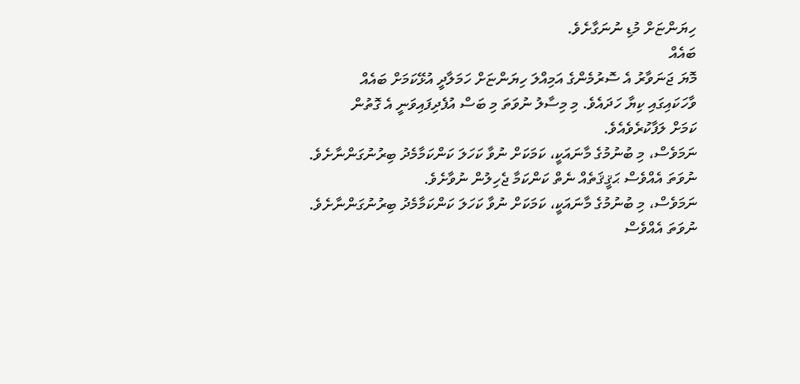ހިޔަންޏަށް މުޑި ނުނަގާށެވެ.
ބައެއް
މޮޔަ ޖަނަވާރު އެ ސޮރުމެންގެ އަމިއްލަ ހިޔަންޏަށް ހަމަލާދީ އުޅޭކަމަށް ބައެއް
ވާހަކައިގައި ކިޔާ ހަދައެވެ. މި މިސާލު ނުވަތަ މި ބަސް އުފެދިފައިވަނީ އެ ގޮތުން
ކަމަށް ލަފާކުރެވެއެވެ.
ނަމަވެސް، މި ބުނުމުގެ މާނައަކީ، ކަމަކަށް ނުވާ ކަހަލަ ކަންކަމާމެދު ބިރުނުގަންނާށެވެ. ނުވަތަ އެއްވެސް ޙަޤީޤަތެއް ނެތް ކަންކަމާ ޖެހިލުން ނުވާށެވެ.
ނަމަވެސް، މި ބުނުމުގެ މާނައަކީ، ކަމަކަށް ނުވާ ކަހަލަ ކަންކަމާމެދު ބިރުނުގަންނާށެވެ. ނުވަތަ އެއްވެސް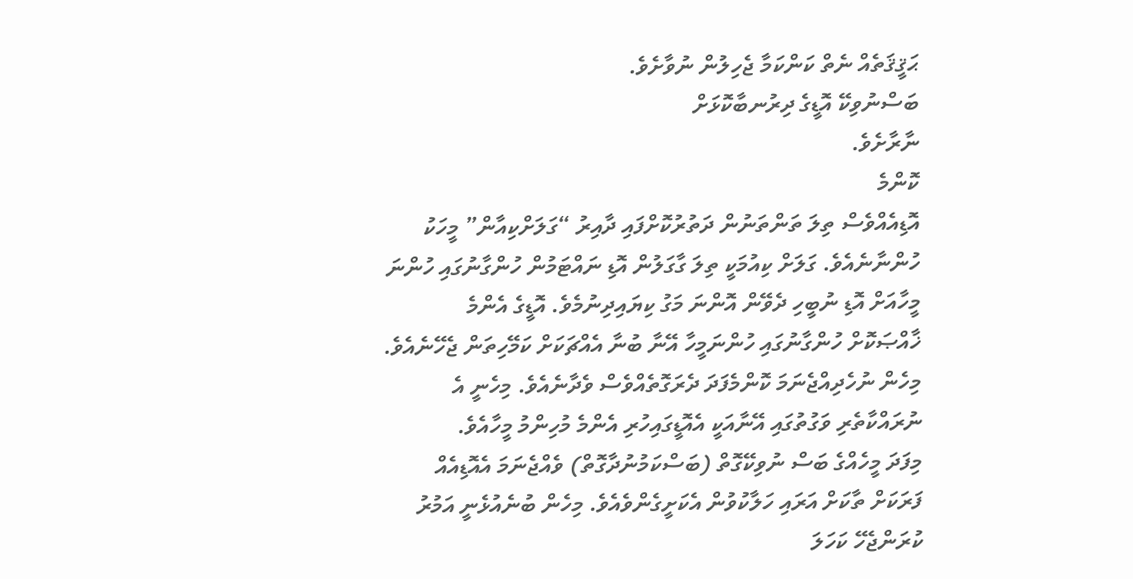ޙަޤީޤަތެއް ނެތް ކަންކަމާ ޖެހިލުން ނުވާށެވެ.
ބަސްނުވިކޭ އޮޑީގެ ދިރުނބާކޮޅަށް
ނާރާށެވެ.
ކޮންމެ
އޮޑިއެއްވެސް ތިލަ ތަންތަނުން ދަތުރުކޮށްފައި ދާއިރު “ގަލަށްކިއާން” މީހަކު
ހުންނާނެއެވެ. ގަލަށް ކިއުމަކީ ތިލަ ގާގަލުން އޮޑި ނައްޓަމުން ހުންގާނުގައި ހުންނަ
މީހާއަށް އޮޑި ނުބީހި ދެވޭން އޮންނަ މަގު ކިޔައިދިނުމެވެ. އޮޑީގެ އެންމެ
ޚާއްޞަކޮށް ހުންގާނުގައި ހުންނަމީހާ އޭނާ ބުނާ އެއްޗަކަށް ކަމޭހިތަން ޖެހޭނެއެވެ.
މިހެން ނުހެދިއްޖެނަމަ ކޮންމެފަދަ ދެރަގޮތެއްވެސް ވެދާނެއެވެ. މިހެނީ އެ
ނުރައްކާތެރި ވަގުތުގައި އޭނާއަކީ އެއޮޑީގައިހުރި އެންމެ މުހިންމު މީހާއެވެ.
މިފަދަ މީހެއްގެ ބަސް ނުވިކޭގޮތް (ބަސްކަމުނުދާގޮތް) ވެއްޖެނަމަ އެއޮޑިއެއް
ފަރަކަށް ތާކަށް އަރައި ހަލާކުވުން އެކަށީގެންވެއެވެ. މިހެން ބުނެއުޅެނީ އަމުރު
ކުރަންޖެހޭ ކަހަލަ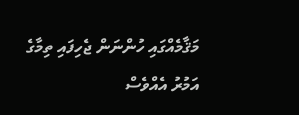މަޤާމެއްގައި ހުންނަން ޖެހިފައި ތިމާގެ އަމުރު އެއްވެސް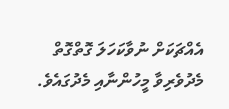އެއްޗަކަށް ނުވާކަހަލަ ގޮތްގޮތް މެދުވެރިވާ މީހުންނާއި މެދުގައެވެ.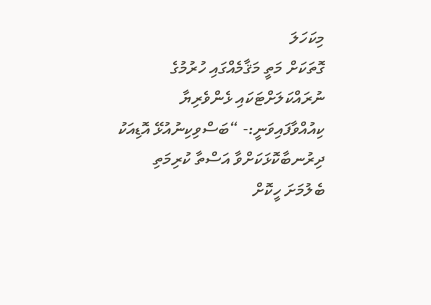މިކަހަލަ
ގޮތަކަށް މަތީ މަޤާމެއްގައި ހުރުމުގެ ނުރައްކަލަށްޓަކައި ޅެންވެރިޔާ
ކިއުއްވާފައިވަނީ:- “ބަސްވިކިނުއުޅޭ އޮޑިއަކު ދިރުނބާކޮޅަކަށްވާ އަސްތާ ކުރިމަތި
ބެލުމަށަ ހީކޮށް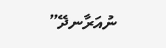ނުއަރާނދޭ”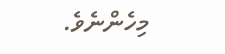މިހެންނެވެ.